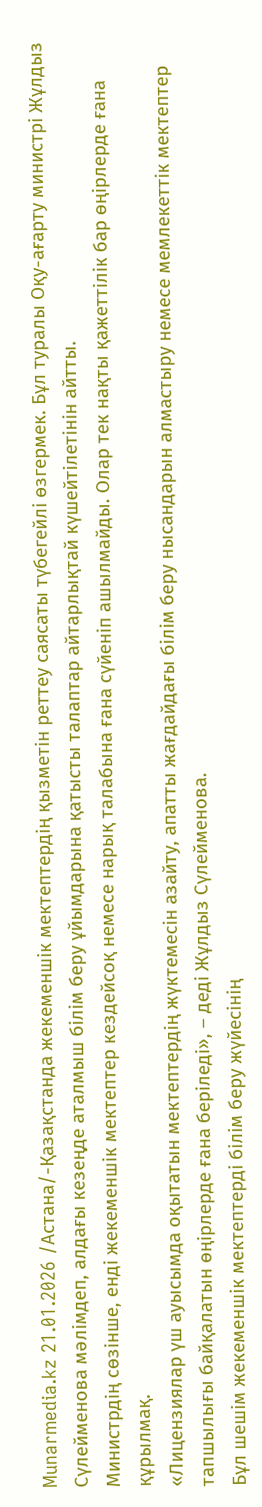Munarmedia.kz 21.01.2026 /Астана/-Қазақстанда жекеменшік мектептердің қызметін реттеу саясаты түбегейлі өзгермек. Бұл туралы Оқу-ағарту министрі Жұлдыз Сүлейменова мәлімдеп, алдағы кезеңде аталмыш білім беру ұйымдарына қатысты талаптар айтарлықтай күшейтілетінін айтты.
Министрдің сөзінше, енді жекеменшік мектептер кездейсоқ немесе нарық талабына ғана сүйеніп ашылмайды. Олар тек нақты қажеттілік бар өңірлерде ғана құрылмақ.
«Лицензиялар үш ауысымда оқытатын мектептердің жүктемесін азайту, апатты жағдайдағы білім беру нысандарын алмастыру немесе мемлекеттік мектептер тапшылығы байқалатын өңірлерде ғана беріледі», – деді Жұлдыз Сүлейменова.
Бұл шешім жекеменшік мектептерді білім беру жүйесінің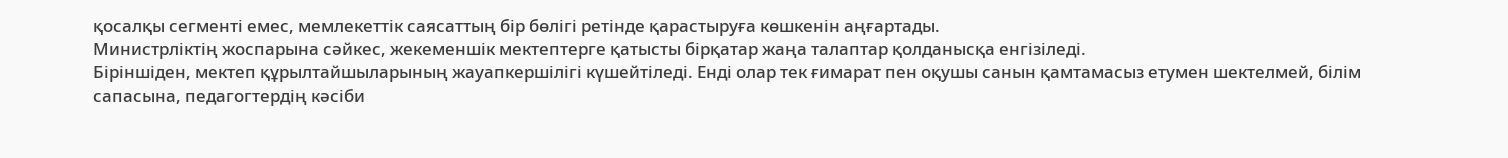қосалқы сегменті емес, мемлекеттік саясаттың бір бөлігі ретінде қарастыруға көшкенін аңғартады.
Министрліктің жоспарына сәйкес, жекеменшік мектептерге қатысты бірқатар жаңа талаптар қолданысқа енгізіледі.
Біріншіден, мектеп құрылтайшыларының жауапкершілігі күшейтіледі. Енді олар тек ғимарат пен оқушы санын қамтамасыз етумен шектелмей, білім сапасына, педагогтердің кәсіби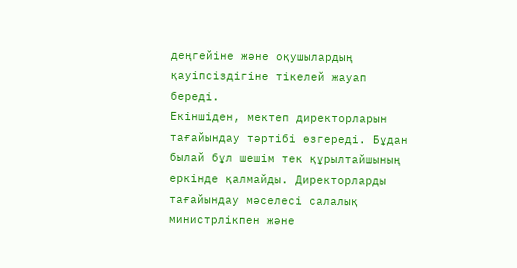деңгейіне және оқушылардың қауіпсіздігіне тікелей жауап береді.
Екіншіден, мектеп директорларын тағайындау тәртібі өзгереді. Бұдан былай бұл шешім тек құрылтайшының еркінде қалмайды. Директорларды тағайындау мәселесі салалық министрлікпен және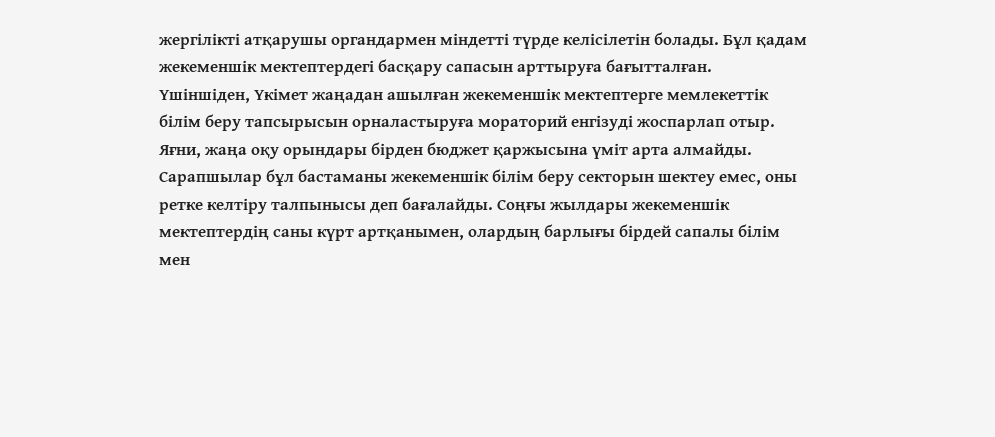жергілікті атқарушы органдармен міндетті түрде келісілетін болады. Бұл қадам жекеменшік мектептердегі басқару сапасын арттыруға бағытталған.
Үшіншіден, Үкімет жаңадан ашылған жекеменшік мектептерге мемлекеттік білім беру тапсырысын орналастыруға мораторий енгізуді жоспарлап отыр. Яғни, жаңа оқу орындары бірден бюджет қаржысына үміт арта алмайды.
Сарапшылар бұл бастаманы жекеменшік білім беру секторын шектеу емес, оны ретке келтіру талпынысы деп бағалайды. Соңғы жылдары жекеменшік мектептердің саны күрт артқанымен, олардың барлығы бірдей сапалы білім мен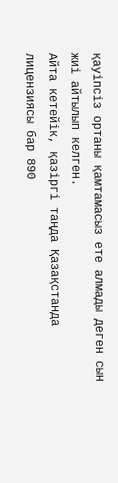қауіпсіз ортаны қамтамасыз ете алмады деген сын жиі айтылып келген.
Айта кетейік, қазіргі таңда Қазақстанда лицензиясы бар 890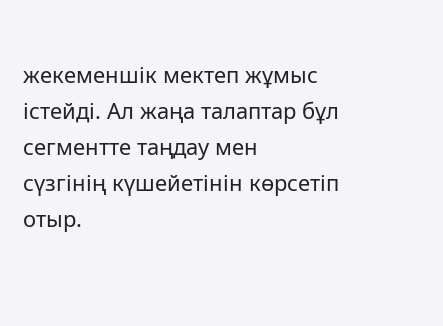жекеменшік мектеп жұмыс істейді. Ал жаңа талаптар бұл сегментте таңдау мен сүзгінің күшейетінін көрсетіп отыр.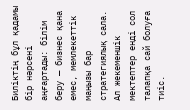Биліктің бұл қадамы бір нәрсені аңғартады: білім беру — бизнес қана емес, мемлекеттік маңызы бар стратегиялық сала. Ал жекеменшік мектептер енді сол талапқа сай болуға тиіс.